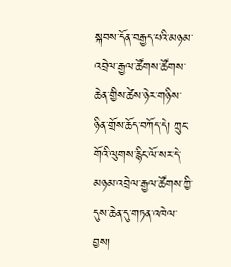སྐབས་དོན་བརྒྱད་པའི་མཉམ་འབྲེལ་རྒྱལ་ཚོགས་ཚོགས་ཆེན་གྱིས་ཚེས་ཉེར་གཉིས་ཉིན་གྲོས་ཆོད་བཀོད་དེ། ཀྲུང་གོའི་ལུགས་རྙིང་ལོ་སར་དེ་མཉམ་འབྲེལ་རྒྱལ་ཚོགས་ཀྱི་དུས་ཆེན་དུ་གཏན་འཁེལ་བྱས།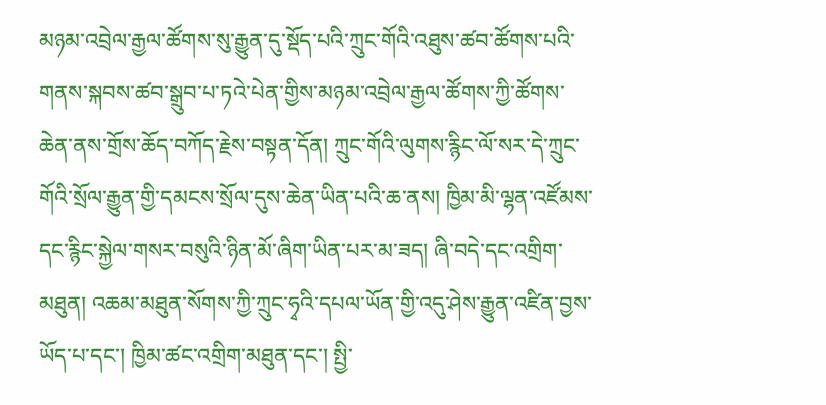མཉམ་འབྲེལ་རྒྱལ་ཚོགས་སུ་རྒྱུན་དུ་སྡོད་པའི་ཀྲུང་གོའི་འཐུས་ཚབ་ཚོགས་པའི་གནས་སྐབས་ཚབ་སྒྲུབ་པ་ཏའེ་པེན་གྱིས་མཉམ་འབྲེལ་རྒྱལ་ཚོགས་ཀྱི་ཚོགས་ཆེན་ནས་གྲོས་ཆོད་བཀོད་རྗེས་བསྟན་དོན། ཀྲུང་གོའི་ལུགས་རྙིང་ལོ་སར་དེ་ཀྲུང་གོའི་སྲོལ་རྒྱུན་གྱི་དམངས་སྲོལ་དུས་ཆེན་ཡིན་པའི་ཆ་ནས། ཁྱིམ་མི་ལྷན་འཛོམས་དང་རྙིང་སྐྱེལ་གསར་བསུའི་ཉིན་མོ་ཞིག་ཡིན་པར་མ་ཟད། ཞི་བདེ་དང་འགྲིག་མཐུན། འཆམ་མཐུན་སོགས་ཀྱི་ཀྲུང་ཧྭའི་དཔལ་ཡོན་གྱི་འདུ་ཤེས་རྒྱུན་འཛིན་བྱས་ཡོད་པ་དང་། ཁྱིམ་ཚང་འགྲིག་མཐུན་དང་། སྤྱི་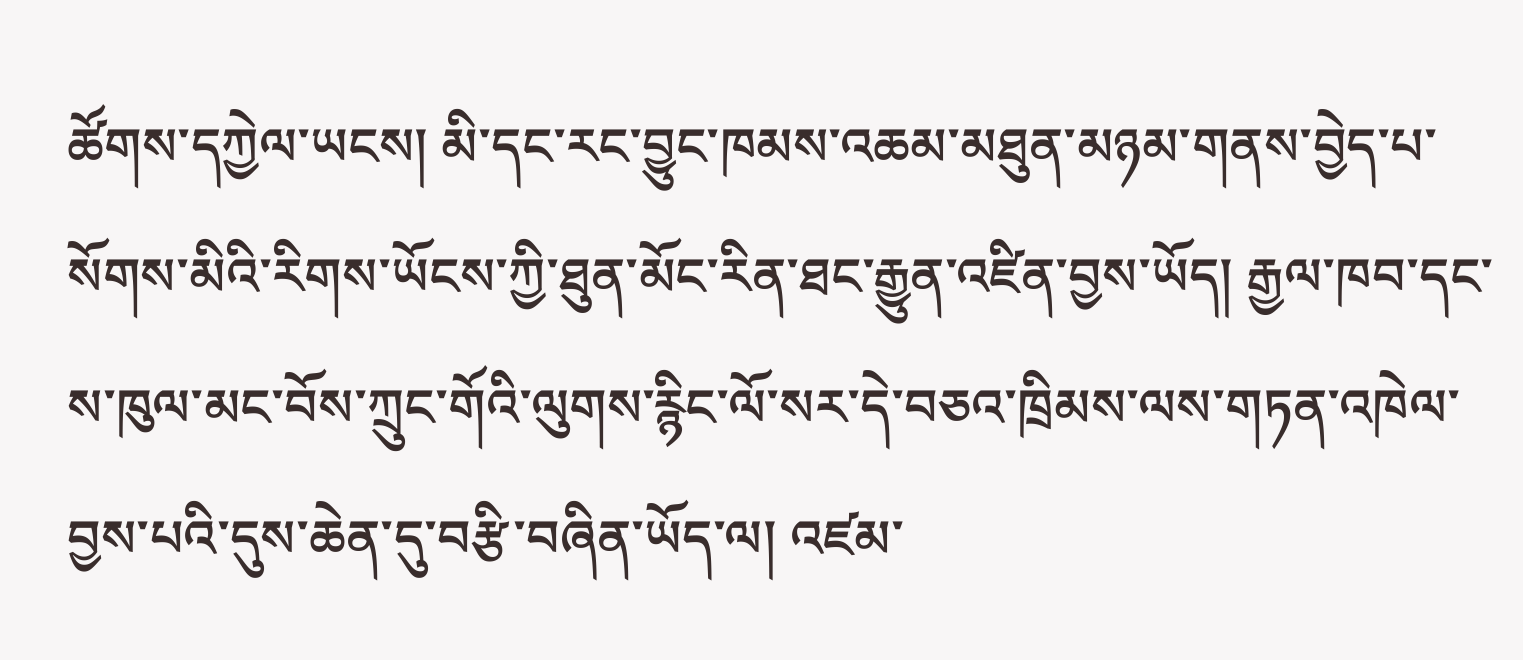ཚོགས་དཀྱེལ་ཡངས། མི་དང་རང་བྱུང་ཁམས་འཆམ་མཐུན་མཉམ་གནས་བྱེད་པ་སོགས་མིའི་རིགས་ཡོངས་ཀྱི་ཐུན་མོང་རིན་ཐང་རྒྱུན་འཛིན་བྱས་ཡོད། རྒྱལ་ཁབ་དང་ས་ཁུལ་མང་བོས་ཀྲུང་གོའི་ལུགས་རྙིང་ལོ་སར་དེ་བཅའ་ཁྲིམས་ལས་གཏན་འཁེལ་བྱས་པའི་དུས་ཆེན་དུ་བརྩི་བཞིན་ཡོད་ལ། འཛམ་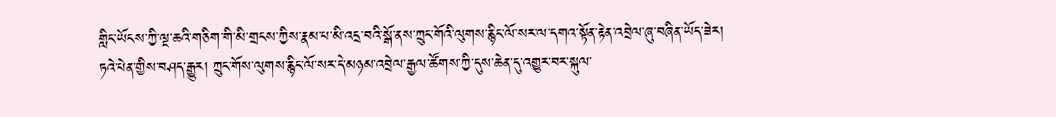གླིང་ཡོངས་ཀྱི་ལྔ་ཆའི་གཅིག་གི་མི་གྲངས་ཀྱིས་རྣམ་པ་མི་འདྲ་བའི་སྒོ་ནས་ཀྲུང་གོའི་ལུགས་རྙིང་ལོ་སར་ལ་དགའ་སྟོན་རྟེན་འབྲེལ་ཞུ་བཞིན་ཡོད་ཟེར།
ཏའེ་པེན་གྱིས་བཤད་རྒྱུར། ཀྲུང་གོས་ལུགས་རྙིང་ལོ་སར་དེ་མཉམ་འབྲེལ་རྒྱལ་ཚོགས་ཀྱི་དུས་ཆེན་དུ་འགྱུར་བར་སྐུལ་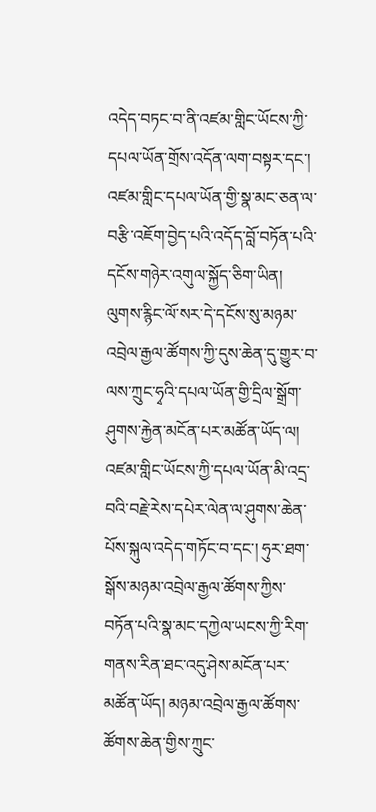འདེད་བཏང་བ་ནི་འཛམ་གླིང་ཡོངས་ཀྱི་དཔལ་ཡོན་གྲོས་འདོན་ལག་བསྟར་དང་། འཛམ་གླིང་དཔལ་ཡོན་གྱི་སྣ་མང་ཅན་ལ་བརྩི་འཇོག་བྱེད་པའི་འདོད་བློ་བཏོན་པའི་དངོས་གཉེར་འགུལ་སྐྱོད་ཅིག་ཡིན། ལུགས་རྙིང་ལོ་སར་དེ་དངོས་སུ་མཉམ་འབྲེལ་རྒྱལ་ཚོགས་ཀྱི་དུས་ཆེན་དུ་གྱུར་བ་ལས་ཀྲུང་ཧྭའི་དཔལ་ཡོན་གྱི་དྲིལ་སྒྲོག་ཤུགས་རྐྱེན་མངོན་པར་མཚོན་ཡོད་ལ། འཛམ་གླིང་ཡོངས་ཀྱི་དཔལ་ཡོན་མི་འདྲ་བའི་བརྗེ་རེས་དཔེར་ལེན་ལ་ཤུགས་ཆེན་པོས་སྐུལ་འདེད་གཏོང་བ་དང་། ཧུར་ཐག་སྒོས་མཉམ་འབྲེལ་རྒྱལ་ཚོགས་ཀྱིས་བཏོན་པའི་སྣ་མང་དཀྱེལ་ཡངས་ཀྱི་རིག་གནས་རིན་ཐང་འདུ་ཤེས་མངོན་པར་མཚོན་ཡོད། མཉམ་འབྲེལ་རྒྱལ་ཚོགས་ཚོགས་ཆེན་གྱིས་ཀྲུང་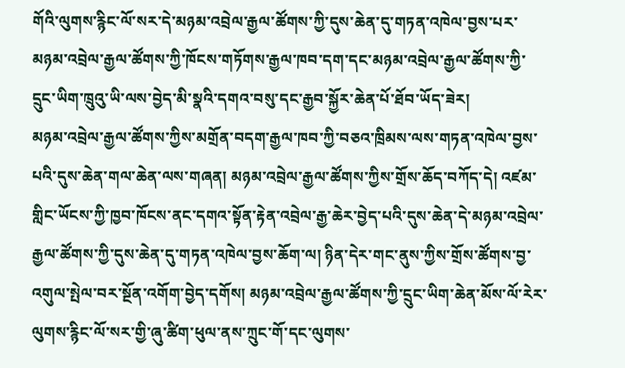གོའི་ལུགས་རྙིང་ལོ་སར་དེ་མཉམ་འབྲེལ་རྒྱལ་ཚོགས་ཀྱི་དུས་ཆེན་དུ་གཏན་འཁེལ་བྱས་པར་མཉམ་འབྲེལ་རྒྱལ་ཚོགས་ཀྱི་ཁོངས་གཏོགས་རྒྱལ་ཁབ་དག་དང་མཉམ་འབྲེལ་རྒྱལ་ཚོགས་ཀྱི་དྲུང་ཡིག་ཁྲུའུ་ཡི་ལས་བྱེད་མི་སྣའི་དགའ་བསུ་དང་རྒྱབ་སྐྱོར་ཆེན་པོ་ཐོབ་ཡོད་ཟེར།
མཉམ་འབྲེལ་རྒྱལ་ཚོགས་ཀྱིས་མགྲོན་བདག་རྒྱལ་ཁབ་ཀྱི་བཅའ་ཁྲིམས་ལས་གཏན་འཁེལ་བྱས་པའི་དུས་ཆེན་གལ་ཆེན་ལས་གཞན། མཉམ་འབྲེལ་རྒྱལ་ཚོགས་ཀྱིས་གྲོས་ཆོད་བཀོད་དེ། འཛམ་གླིང་ཡོངས་ཀྱི་ཁྱབ་ཁོངས་ནང་དགའ་སྟོན་རྟེན་འབྲེལ་རྒྱ་ཆེར་བྱེད་པའི་དུས་ཆེན་དེ་མཉམ་འབྲེལ་རྒྱལ་ཚོགས་ཀྱི་དུས་ཆེན་དུ་གཏན་འཁེལ་བྱས་ཆོག་ལ། ཉིན་དེར་གང་ནུས་ཀྱིས་གྲོས་ཚོགས་བྱ་འགུལ་སྤེལ་བར་སྔོན་འགོག་བྱེད་དགོས། མཉམ་འབྲེལ་རྒྱལ་ཚོགས་ཀྱི་དྲུང་ཡིག་ཆེན་མོས་ལོ་རེར་ལུགས་རྙིང་ལོ་སར་གྱི་ཞུ་ཚིག་ཕུལ་ནས་ཀྲུང་གོ་དང་ལུགས་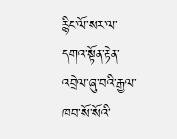རྙིང་ལོ་སར་ལ་དགའ་སྟོན་རྟེན་འབྲེལ་ཞུ་བའི་རྒྱལ་ཁབ་སོ་སོའི་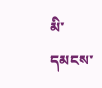མི་དམངས་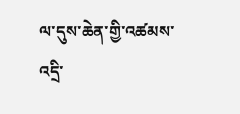ལ་དུས་ཆེན་གྱི་འཚམས་འདྲི་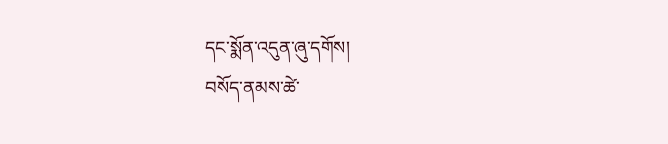དང་སྨོན་འདུན་ཞུ་དགོས།
བསོད་ནམས་ཚེ་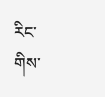རིང་གིས་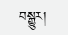བསྒྱུར།